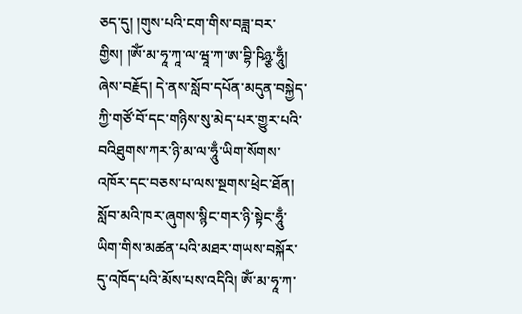ཅད་དུ། །གུས་པའི་ངག་གིས་བཟླ་བར་གྱིས། །ༀ་མ་ཧཱ་ཀཱ་ལ་ཝཱ་ཀ་ཨ་བྷི་ཥིཉྩ་ཧཱུྃ། ཞེས་བརྗོད། དེ་ནས་སློབ་དཔོན་མདུན་བསྐྱེད་ཀྱི་གཙོ་བོ་དང་གཉིས་སུ་མེད་པར་གྱུར་པའི་བའིཐུགས་ཀར་ཉི་མ་ལ་ཧཱུྃ་ཡིག་སོགས་འཁོར་དང་བཅས་པ་ལས་སྔགས་ཕྲེང་ཐོན། སློབ་མའི་ཁར་ཞུགས་སྙིང་གར་ཉི་སྟེང་ཧཱུྃ་ཡིག་གིས་མཚན་པའི་མཐར་གཡས་བསྐོར་དུ་འཁོད་པའི་མོས་པས་འདིའི། ༀ་མ་ཧཱ་ཀ་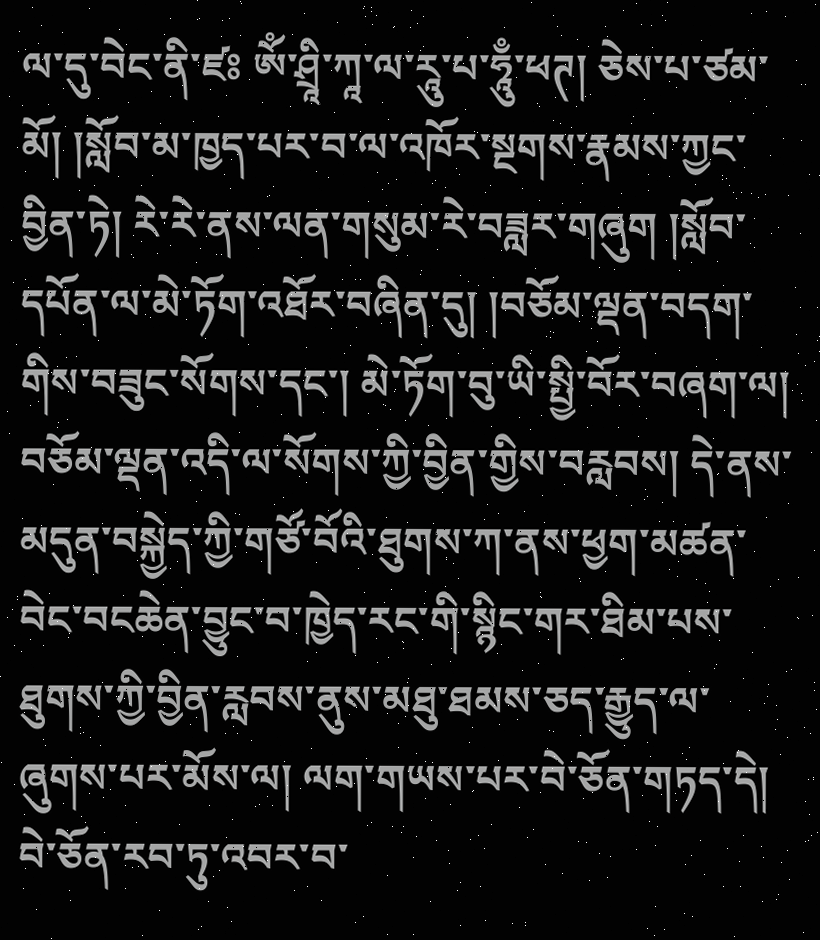ལ་དུ་བེང་ནི་ཛཿ ༀ་ཤྲཱི་ཀཱ་ལ་རཱུ་པ་ཧཱུྃ་ཕཊ། ཅེས་པ་ཙམ་མོ། །སློབ་མ་ཁྱད་པར་བ་ལ་འཁོར་སྔགས་རྣམས་ཀྱང་བྱིན་ཏེ། རེ་རེ་ནས་ལན་གསུམ་རེ་བཟླར་གཞུག །སློབ་དཔོན་ལ་མེ་ཏོག་འཐོར་བཞིན་དུ། །བཅོམ་ལྡན་བདག་གིས་བཟུང་སོགས་དང་། མེ་ཏོག་བུ་ཡི་སྤྱི་བོར་བཞག་ལ། བཅོམ་ལྡན་འདི་ལ་སོགས་ཀྱི་བྱིན་གྱིས་བརླབས། དེ་ནས་མདུན་བསྐྱེད་ཀྱི་གཙོ་བོའི་ཐུགས་ཀ་ནས་ཕྱག་མཚན་བེང་བངཆེན་བྱུང་བ་ཁྱེད་རང་གི་སྙིང་གར་ཐིམ་པས་ཐུགས་ཀྱི་བྱིན་རླབས་ནུས་མཐུ་ཐམས་ཅད་རྒྱུད་ལ་ཞུགས་པར་མོས་ལ། ལག་གཡས་པར་བེ་ཅོན་གཏད་དེ། བེ་ཅོན་རབ་ཏུ་འབར་བ་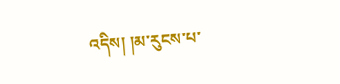འདིས། །མ་རུངས་པ་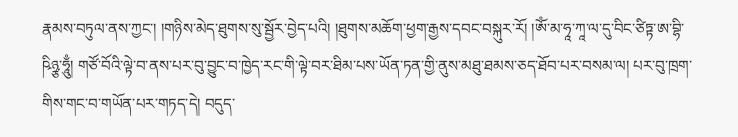རྣམས་བཏུལ་ནས་ཀྱང་། །གཉིས་མེད་ཐུགས་སུ་སྦྱོར་བྱེད་པའི། །ཐུགས་མཆོག་ཕྱག་རྒྱས་དབང་བསྐུར་རོ། །ༀ་མ་ཧཱ་ཀཱ་ལ་དུ་བིང་ཙིཏྟ་ཨ་བྷི་ཥིཉྩ་ཧཱུྃ། གཙོ་བོའི་ལྟེ་བ་ནས་པར་བུ་བྱུང་བ་ཁྱེད་རང་གི་ལྟེ་བར་ཐིམ་པས་ཡོན་ཏན་གྱི་ནུས་མཐུ་ཐམས་ཅད་ཐོབ་པར་བསམ་ལ། པར་བུ་ཁྲག་གིས་གང་བ་གཡོན་པར་གཏད་དེ། བདུད་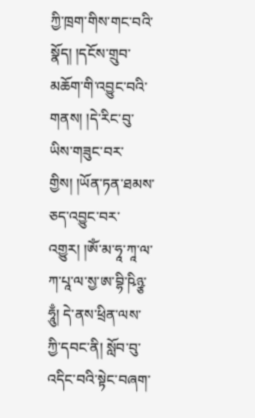ཀྱི་ཁྲག་གིས་གང་བའི་སྣོད། །དངོས་གྲུབ་མཆོག་གི་འབྱུང་བའི་གནས། །དེ་རིང་བུ་ཡིས་གཟུང་བར་གྱིས། །ཡོན་ཏན་ཐམས་ཅད་འབྱུང་བར་འགྱུར། །ༀ་མ་ཧཱ་ཀཱ་ལ་ཀ་པཱ་ལ་སྱ་ཨ་བྷི་ཥིཉྩ་ཧཱུྃ། དེ་ནས་ཕྲིན་ལས་ཀྱི་དབང་ནི། སློབ་བུ་འདིང་བའི་སྟེང་བཞག་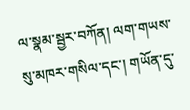ལ་སྣམ་སྦྱར་བཀོན། ལག་གཡས་སུ་མཁར་གསིལ་དང་། གཡོན་དུ་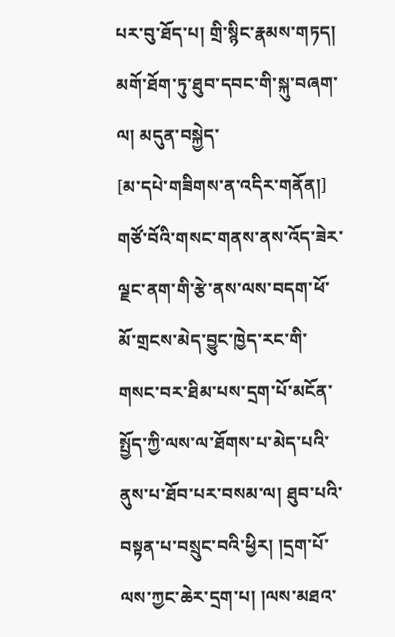པར་བུ་ཐོད་པ། གྲི་སྙིང་རྣམས་གཏད། མགོ་ཐོག་ཏུ་ཐུབ་དབང་གི་སྐུ་བཞག་ལ། མདུན་བསྐྱེད་
[མ་དཔེ་གཟིགས་ན་འདིར་གནོན།]
གཙོ་བོའི་གསང་གནས་ནས་འོད་ཟེར་ལྗང་ནག་གི་རྩེ་ནས་ལས་བདག་ཕོ་མོ་གྲངས་མེད་བྱུང་ཁྱེད་རང་གི་གསང་བར་ཐིམ་པས་དྲག་པོ་མངོན་སྤྱོད་ཀྱི་ལས་ལ་ཐོགས་པ་མེད་པའི་ནུས་པ་ཐོབ་པར་བསམ་ལ། ཐུབ་པའི་བསྟན་པ་བསྲུང་བའི་ཕྱིར། །དྲག་པོ་ལས་ཀྱང་ཆེར་དྲག་པ། །ལས་མཐའ་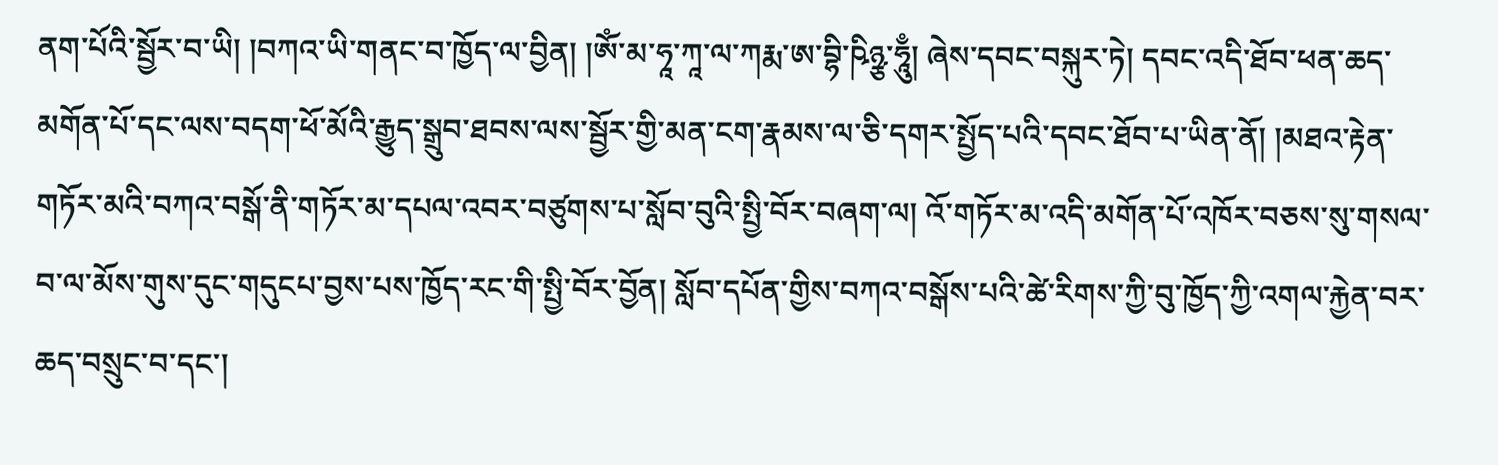ནག་པོའི་སྦྱོར་བ་ཡི། །བཀའ་ཡི་གནང་བ་ཁྱོད་ལ་བྱིན། །ༀ་མ་ཧཱ་ཀཱ་ལ་ཀརྨ་ཨ་བྷི་ཥིཉྩ་ཧཱུྃ། ཞེས་དབང་བསྐུར་ཏེ། དབང་འདི་ཐོབ་ཕན་ཆད་མགོན་པོ་དང་ལས་བདག་ཕོ་མོའི་རྒྱུད་སྒྲུབ་ཐབས་ལས་སྦྱོར་གྱི་མན་ངག་རྣམས་ལ་ཅི་དགར་སྤྱོད་པའི་དབང་ཐོབ་པ་ཡིན་ནོ། །མཐའ་རྟེན་གཏོར་མའི་བཀའ་བསྒོ་ནི་གཏོར་མ་དཔལ་འབར་བཙུགས་པ་སློབ་བུའི་སྤྱི་བོར་བཞག་ལ། འོ་གཏོར་མ་འདི་མགོན་པོ་འཁོར་བཅས་སུ་གསལ་བ་ལ་མོས་གུས་དུང་གདུངཔ་བྱས་པས་ཁྱོད་རང་གི་སྤྱི་བོར་བྱོན། སློབ་དཔོན་གྱིས་བཀའ་བསྒོས་པའི་ཚེ་རིགས་ཀྱི་བུ་ཁྱོད་ཀྱི་འགལ་རྐྱེན་བར་ཆད་བསྲུང་བ་དང་།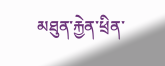མཐུན་རྐྱེན་ཕྲིན་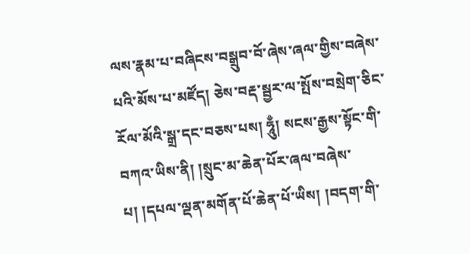ལས་རྣམ་པ་བཞིངས་བསྒྲུབ་བོ་ཞེས་ཞལ་གྱིས་བཞེས་པའི་མོས་པ་མཛོད། ཅེས་བརྡ་སྦྱར་ལ་སྤོས་བསྲེག་ཅིང་རོལ་མོའི་སྒྲ་དང་བཅས་པས། ཧཱུྃ། སངས་རྒྱས་སྟོང་གི་བཀའ་ཡིས་ནི། །སྲུང་མ་ཆེན་པོར་ཞལ་བཞེས་པ། །དཔལ་ལྡན་མགོན་པོ་ཆེན་པོ་ཡིས། །བདག་གི་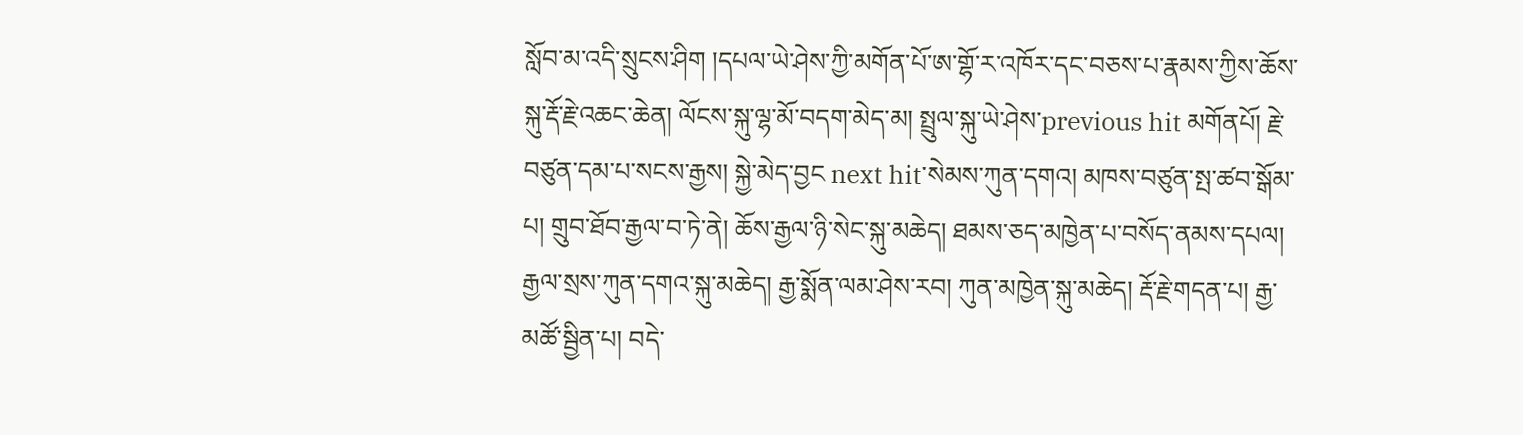སློབ་མ་འདི་སྲུངས་ཤིག །དཔལ་ཡེ་ཤེས་ཀྱི་མགོན་པོ་ཨ་གྷོ་ར་འཁོར་དང་བཅས་པ་རྣམས་ཀྱིས་ཆོས་སྐུ་རྡོ་རྗེ་འཆང་ཆེན། ལོངས་སྐུ་ལྷ་མོ་བདག་མེད་མ། སྤྲུལ་སྐུ་ཡེ་ཤེས་previous hit མགོནཔོ། རྗེ་བཙུན་དམ་པ་སངས་རྒྱས། སྐྱེ་མེད་བྱང next hit་སེམས་ཀུན་དགའ། མཁས་བཙུན་སྤ་ཚབ་སྒོམ་པ། གྲུབ་ཐོབ་རྒྱལ་བ་ཏེ་ནེ། ཆོས་རྒྱལ་ཉི་སེང་སྐུ་མཆེད། ཐམས་ཅད་མཁྱེན་པ་བསོད་ནམས་དཔལ། རྒྱལ་སྲས་ཀུན་དགའ་སྐུ་མཆེད། རྒྱ་སྨོན་ལམ་ཤེས་རབ། ཀུན་མཁྱེན་སྐུ་མཆེད། རྡོ་རྗེ་གདན་པ། རྒྱ་མཚོ་སྦྱིན་པ། བདེ་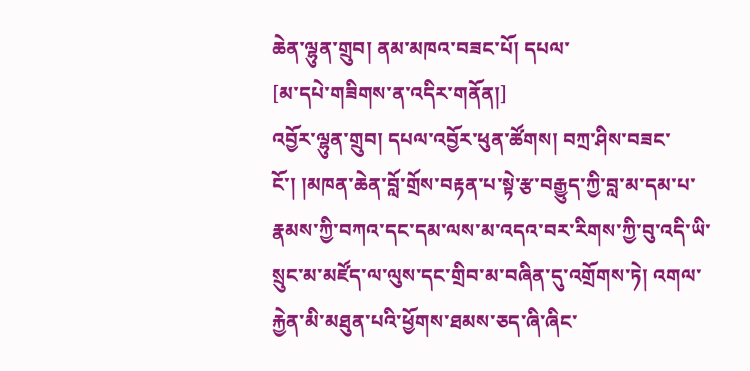ཆེན་ལྷུན་གྲུབ། ནམ་མཁའ་བཟང་པོ། དཔལ་
[མ་དཔེ་གཟིགས་ན་འདིར་གནོན།]
འབྱོར་ལྷུན་གྲུབ། དཔལ་འབྱོར་ཕུན་ཚོགས། བཀྲ་ཤིས་བཟང་ངོ་། །མཁན་ཆེན་བློ་གྲོས་བརྟན་པ་སྟེ་རྩ་བརྒྱུད་ཀྱི་བླ་མ་དམ་པ་རྣམས་ཀྱི་བཀའ་དང་དམ་ལས་མ་འདའ་བར་རིགས་ཀྱི་བུ་འདི་ཡི་སྲུང་མ་མཛོད་ལ་ལུས་དང་གྲིབ་མ་བཞིན་དུ་འགྲོགས་ཏེ། འགལ་རྐྱེན་མི་མཐུན་པའི་ཕྱོགས་ཐམས་ཅད་ཞི་ཞིང་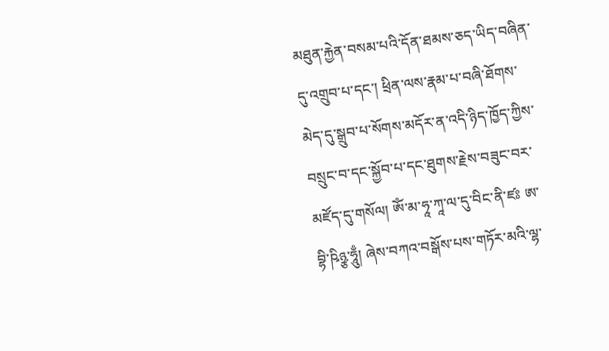མཐུན་རྐྱེན་བསམ་པའི་དོན་ཐམས་ཅད་ཡིད་བཞིན་དུ་འགྲུབ་པ་དང་། ཕྲིན་ལས་རྣམ་པ་བཞི་ཐོགས་མེད་དུ་སྒྲུབ་པ་སོགས་མདོར་ན་འདི་ཉིད་ཁྱོད་ཀྱིས་བསྲུང་བ་དང་སྐྱོབ་པ་དང་ཐུགས་རྗེས་བཟུང་བར་མཛོད་དུ་གསོལ། ༀ་མ་ཧཱ་ཀཱ་ལ་དུ་བིང་ནི་ཛཿ ཨ་བྷི་ཥིཉྩ་ཧཱུྃ། ཞེས་བཀའ་བསྒོས་པས་གཏོར་མའི་ལྷ་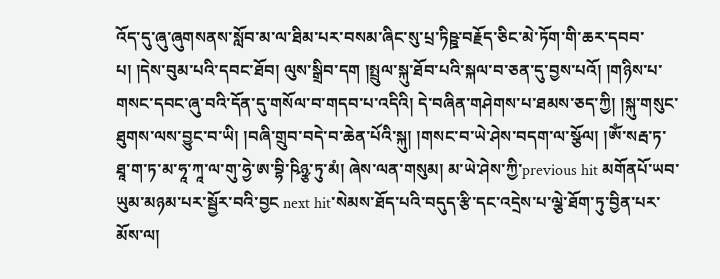འོད་དུ་ཞུ་ཞུགསནས་སློབ་མ་ལ་ཐིམ་པར་བསམ་ཞིང་སུ་པྲ་ཏིཥྛ་བརྗོད་ཅིང་མེ་ཏོག་གི་ཆར་དབབ་པ། །དེས་བུམ་པའི་དབང་ཐོབ། ལུས་སྒྲིབ་དག །སྤྲུལ་སྐུ་ཐོབ་པའི་སྐལ་བ་ཅན་དུ་བྱས་པའོ། །གཉིས་པ་གསང་དབང་ཞུ་བའི་དོན་དུ་གསོལ་བ་གདབ་པ་འདིའི། དེ་བཞིན་གཤེགས་པ་ཐམས་ཅད་ཀྱི། །སྐུ་གསུང་ཐུགས་ལས་བྱུང་བ་ཡི། །བཞི་གྲུབ་བདེ་བ་ཆེན་པོའི་སྐུ། །གསང་བ་ཡེ་ཤེས་བདག་ལ་སྩོལ། །ༀ་སརྦ་ཏ་ཐཱ་ག་ཏ་མ་ཧཱ་ཀཱ་ལ་གུ་ཧྱེ་ཨ་བྷི་ཥིཉྩ་ཏུ་མཾ། ཞེས་ལན་གསུམ། མ་ཡེ་ཤེས་ཀྱི་previous hit མགོནཔོ་ཡབ་ཡུམ་མཉམ་པར་སྦྱོར་བའི་བྱང next hit་སེམས་ཐོད་པའི་བདུད་རྩི་དང་འདྲེས་པ་ལྕེ་ཐོག་ཏུ་བྱིན་པར་མོས་ལ།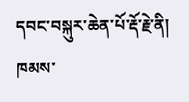དབང་བསྐུར་ཆེན་པོ་རྡོ་རྗེ་ནི། ཁམས་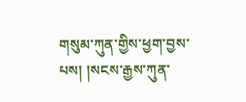གསུམ་ཀུན་གྱིས་ཕྱག་བྱས་པས། །སངས་རྒྱས་ཀུན་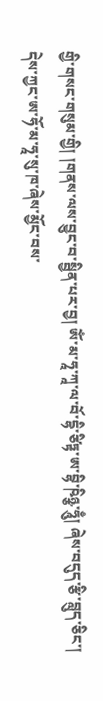གྱི་གསང་གསུམ་གྱི། །གནས་ལས་བྱུང་བ་སྦྱིན་པར་བྱ། ༀ་མ་ཧཱ་ཀཱ་ལ་བོ་དྷི་ཙིཏྟ་ཨ་བྷི་ཥིཉྩ་ཧཱུྃ། ཞེས་བདུད་རྩི་བླུད་ཅིང་། དེས་ཀྱང་ཨ་ཧོ་མ་ཧཱ་སུ་ཁ་ཞེས་མྱོང་བས་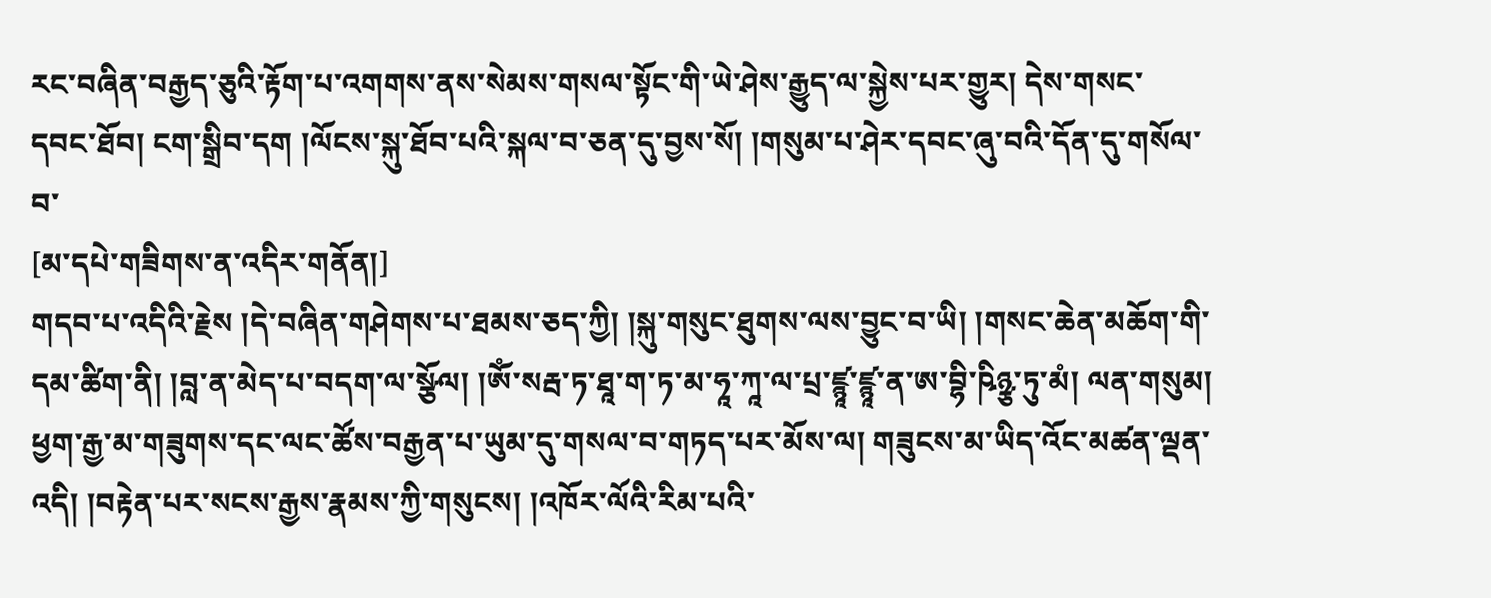རང་བཞིན་བརྒྱད་ཅུའི་རྟོག་པ་འགགས་ནས་སེམས་གསལ་སྟོང་གི་ཡེ་ཤེས་རྒྱུད་ལ་སྐྱེས་པར་གྱུར། དེས་གསང་དབང་ཐོབ། ངག་སྒྲིབ་དག །ལོངས་སྐུ་ཐོབ་པའི་སྐལ་བ་ཅན་དུ་བྱས་སོ། །གསུམ་པ་ཤེར་དབང་ཞུ་བའི་དོན་དུ་གསོལ་བ་
[མ་དཔེ་གཟིགས་ན་འདིར་གནོན།]
གདབ་པ་འདིའི་རྗེས །དེ་བཞིན་གཤེགས་པ་ཐམས་ཅད་ཀྱི། །སྐུ་གསུང་ཐུགས་ལས་བྱུང་བ་ཡི། །གསང་ཆེན་མཆོག་གི་དམ་ཚིག་ནི། །བླ་ན་མེད་པ་བདག་ལ་སྩོལ། །ༀ་སརྦ་ཏ་ཐཱ་ག་ཏ་མ་ཧཱ་ཀཱ་ལ་པྲ་ཛྙཱ་ཛྙཱ་ན་ཨ་བྷི་ཥིཉྩ་ཏུ་མཾ། ལན་གསུམ། ཕྱག་རྒྱ་མ་གཟུགས་དང་ལང་ཚོས་བརྒྱན་པ་ཡུམ་དུ་གསལ་བ་གཏད་པར་མོས་ལ། གཟུངས་མ་ཡིད་འོང་མཚན་ལྡན་འདི། །བརྟེན་པར་སངས་རྒྱས་རྣམས་ཀྱི་གསུངས། །འཁོར་ལོའི་རིམ་པའི་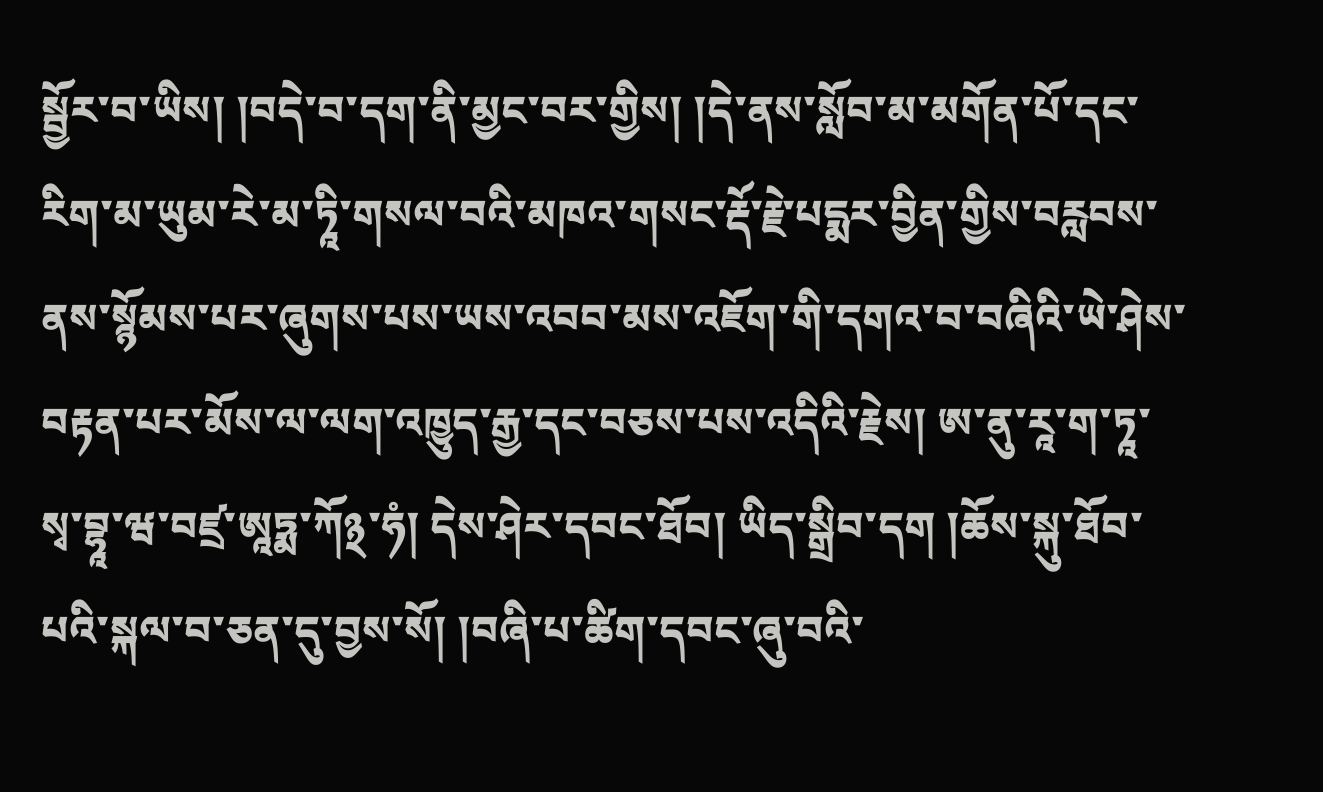སྦྱོར་བ་ཡིས། །བདེ་བ་དག་ནི་མྱང་བར་གྱིས། །དེ་ནས་སློབ་མ་མགོན་པོ་དང་རིག་མ་ཡུམ་རེ་མ་ཏཱི་གསལ་བའི་མཁའ་གསང་རྡོ་རྗེ་པདྨར་བྱིན་གྱིས་བརླབས་ནས་སྙོམས་པར་ཞུགས་པས་ཡས་འབབ་མས་འཇོག་གི་དགའ་བ་བཞིའི་ཡེ་ཤེས་བརྟན་པར་མོས་ལ་ལག་འཁྱུད་རྒྱ་དང་བཅས་པས་འདིའི་རྗེས། ཨ་ནུ་རཱ་ག་ཏཱ་སྭ་བྷཱ་ཝ་བཛྲ་ཨཱཏྨ་ཀོ྅་ཧཾ། དེས་ཤེར་དབང་ཐོབ། ཡིད་སྒྲིབ་དག །ཆོས་སྐུ་ཐོབ་པའི་སྐལ་བ་ཅན་དུ་བྱས་སོ། །བཞི་པ་ཚིག་དབང་ཞུ་བའི་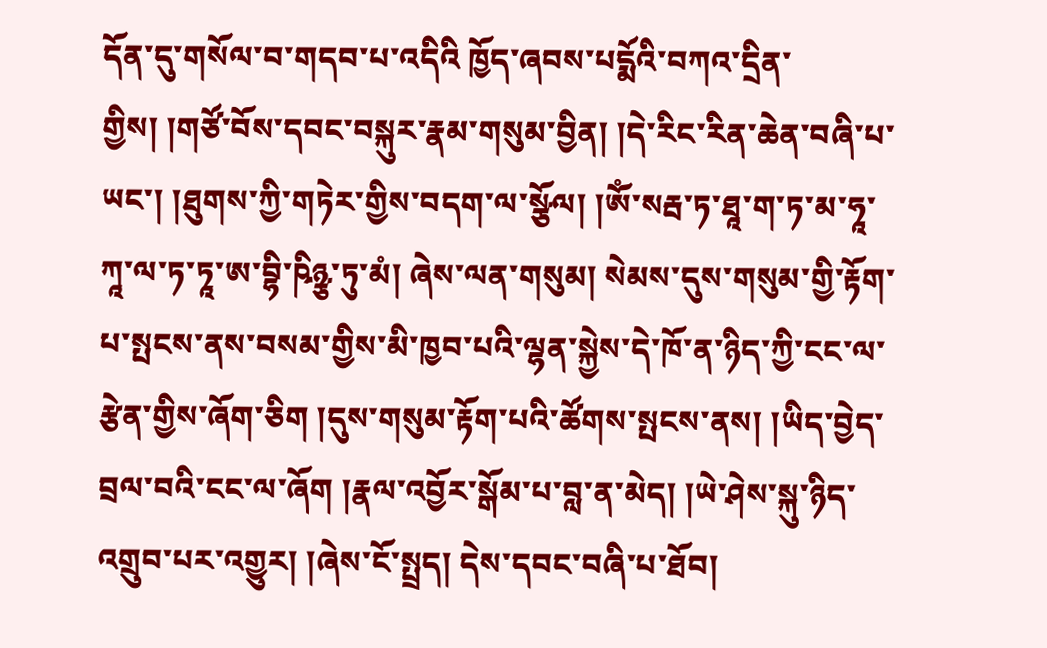དོན་དུ་གསོལ་བ་གདབ་པ་འདིའི ཁྱོད་ཞབས་པདྨོའི་བཀའ་དྲིན་གྱིས། །གཙོ་བོས་དབང་བསྐུར་རྣམ་གསུམ་བྱིན། །དེ་རིང་རིན་ཆེན་བཞི་པ་ཡང་། །ཐུགས་ཀྱི་གཏེར་གྱིས་བདག་ལ་སྩོལ། །ༀ་སརྦ་ཏ་ཐཱ་ག་ཏ་མ་ཧཱ་ཀཱ་ལ་ཏ་ཏཱ་ཨ་བྷི་ཥིཉྩ་ཏུ་མཾ། ཞེས་ལན་གསུམ། སེམས་དུས་གསུམ་གྱི་རྟོག་པ་སྤངས་ནས་བསམ་གྱིས་མི་ཁྱབ་པའི་ལྷན་སྐྱེས་དེ་ཁོ་ན་ཉིད་ཀྱི་ངང་ལ་རྩེན་གྱིས་ཞོག་ཅིག །དུས་གསུམ་རྟོག་པའི་ཚོགས་སྤངས་ནས། །ཡིད་བྱེད་བྲལ་བའི་ངང་ལ་ཞོག །རྣལ་འབྱོར་སྒོམ་པ་བླ་ན་མེད། །ཡེ་ཤེས་སྐུ་ཉིད་འགྲུབ་པར་འགྱུར། །ཞེས་ངོ་སྤྲད། དེས་དབང་བཞི་པ་ཐོབ།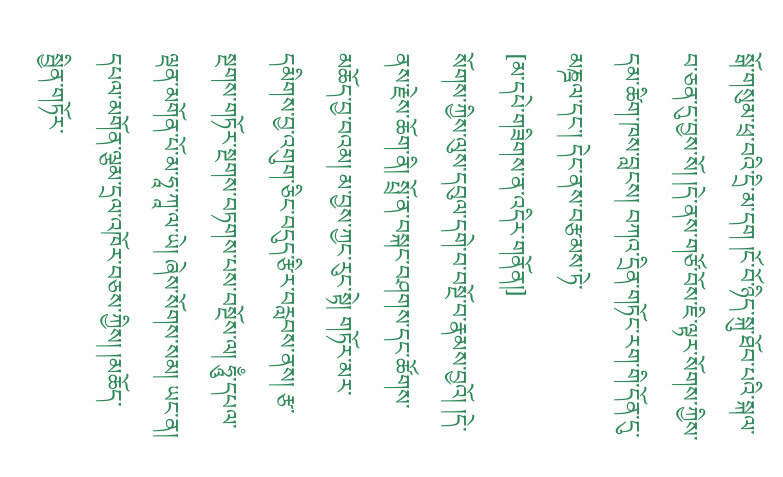སྒོ་གསུམ་ཕྲ་བའི་དྲི་མ་དག །ངོ་བོ་ཉིད་སྐུ་ཐོབ་པའི་སྐལ་བ་ཅན་དུ་བྱས་སོ། །དེ་ནས་གཙོ་བོས་ཇི་ལྟར་སོགས་ཀྱིས་དམ་ཚིག་ཁས་བླངས། བཀའ་དྲིན་གཏོང་རག་གི་དོན་དུ་མཎྜལ་དང་། དེང་ནས་བརྩམས་ཏེ་
[མ་དཔེ་གཟིགས་ན་འདིར་གནོན།]
སོགས་ཀྱིས་ལུས་དབུལ་དགེ་བ་བསྔོ་བ་རྣམས་བྱའོ། །དེ་ནས་རྗེས་ཆོག་ནི། སྤྲོ་ན་བསྐང་བཤགས་དང་ཚོགས་མཆོད་བྱ་བའམ། མ་བྱས་ཀྱང་རུང་སྟེ། གཏོར་མར་དམིགས་བྱ་འགུག་ཅིང་བདུད་རྩིར་བརླབས་ནས། རྩ་སྔགས་གཏོར་སྔགས་བཏགས་པས་བསྔོས་ལ། ཧཱུྃ་དཔལ་ལྡན་མགོན་པོ་མ་ཧཱ་ཀཱ་ལ་ཡེ། ཞེས་སོགས་སམ། ཡང་ན། དཔལ་མགོན་ལྕམ་དྲལ་འཁོར་བཅས་ཀྱིས། །མཆོད་སྦྱིན་གཏོར་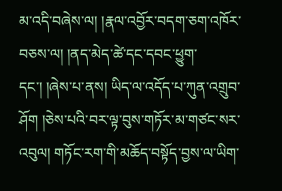མ་འདི་བཞེས་ལ། །རྣལ་འབྱོར་བདག་ཅག་འཁོར་བཅས་ལ། །ནད་མེད་ཚེ་དང་དབང་ཕྱུག་དང་། །ཞེས་པ་ནས། ཡིད་ལ་འདོད་པ་ཀུན་འགྲུབ་ཤོག །ཅེས་པའི་བར་ལྟ་བུས་གཏོར་མ་གཙང་སར་འབུལ། གཏོང་རག་གི་མཆོད་བསྟོད་བྱས་ལ་ཡིག་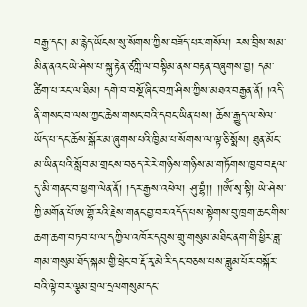བརྒྱ་དང་། མ་རྙེད་ཡོངས་སུ་སོགས་ཀྱིས་བཟོད་པར་གསོལ། རས་བྲིས་སམ་མིན་ནའང་ཡེ་ཤེས་པ་སྐུ་རྟེན་ཙཀླི་ལ་བསྟིམ་ནས་བརྟན་བཞུགས་བྱ། དམ་ཚིག་པ་རང་ལ་ཐིམ། དགེ་བ་བསྔོ་ཞིང་བཀྲ་ཤིས་ཀྱིས་མཐའ་བརྒྱན་ནོ། །འདི་ནི་གསང་བ་ལས་ཀྱང་ཆེས་གསང་བའི་དབང་ཡིན་པས། ཆོས་རྒྱུད་ལ་སེལ་ཡོད་པ་དང་ཆོས་སྒོར་མ་ཞུགས་པའི་ཁྱིམ་པ་སོགས་ལ་ལྟ་ཅི་སྨོས། ཐུན་མོང་མ་ཡིན་པའི་སློབ་མ་གྲངས་བཅད་རེ་རེ་གཉིས་གཉིས་མ་གཏོགས་ཁྱབ་བརྡལ་དུ་མི་གནང་བ་ཕྱག་ལེན་ནོ། །དར་རྒྱས་འཕེལ། ཤུ་བྷཾ།། །།ༀ་སྭ་སྟི། ཡེ་ཤེས་ཀྱི་མགོན་པོ་ཨ་གྷོ་རའི་རྗེས་གནང་བྱ་བར་འདོད་པས་སྟེགས་བུ་ཁྲག་ཆང་གིས་ཆག་ཆག་བཏབ་པ་ལ་དཀྱིལ་འཁོར་དབུས་གྲུ་གསུམ་མཐིང་ནག་གི་ཕྱིར་ཟླ་གམ་གསུམ་ཐོད་སྐམ་གྱི་ཕྲེང་བ་རྡོ་རྭ་མེ་རི་དང་བཅས་པས་ཟླུམ་པོར་བསྐོར་བའི་ལྟེ་བར་ལྕམ་བྲལ་དྲལགསུམ་དང་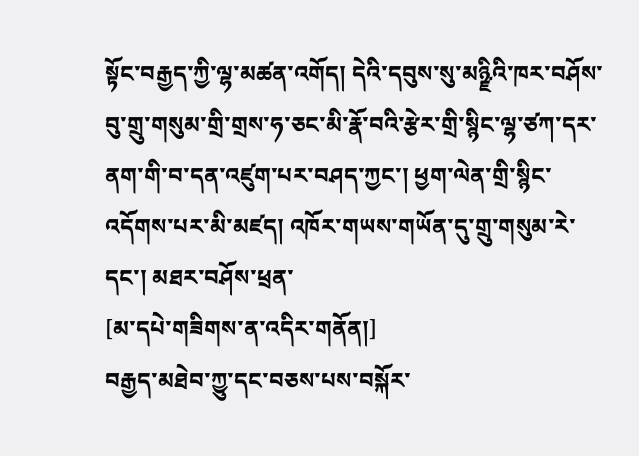སྟོང་བརྒྱད་ཀྱི་ལྷ་མཚན་འགོད། དེའི་དབུས་སུ་མཉྫིའི་ཁར་བཤོས་བུ་གྲུ་གསུམ་གྲི་གྲས་ཧ་ཅང་མི་རྣོ་བའི་རྩེར་གྲི་སྙིང་ལྷ་ཙཀ་དར་ནག་གི་བ་དན་འཛུག་པར་བཤད་ཀྱང་། ཕྱག་ལེན་གྲི་སྙིང་འདོགས་པར་མི་མཛད། འཁོར་གཡས་གཡོན་དུ་གྲུ་གསུམ་རེ་དང་། མཐར་བཤོས་ཕྲན་
[མ་དཔེ་གཟིགས་ན་འདིར་གནོན།]
བརྒྱད་མཐེབ་ཀྱུ་དང་བཅས་པས་བསྐོར་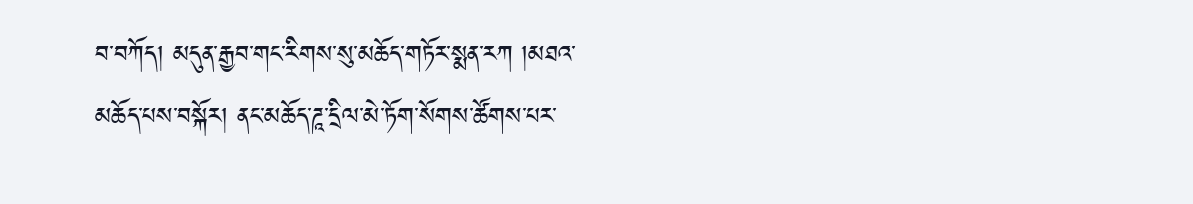བ་བཀོད། མདུན་རྒྱབ་གང་རིགས་སུ་མཆོད་གཏོར་སྨན་རཀ །མཐའ་མཆོད་པས་བསྐོར། ནང་མཆོད་ཌཱ་དྲིལ་མེ་ཏོག་སོགས་ཚོགས་པར་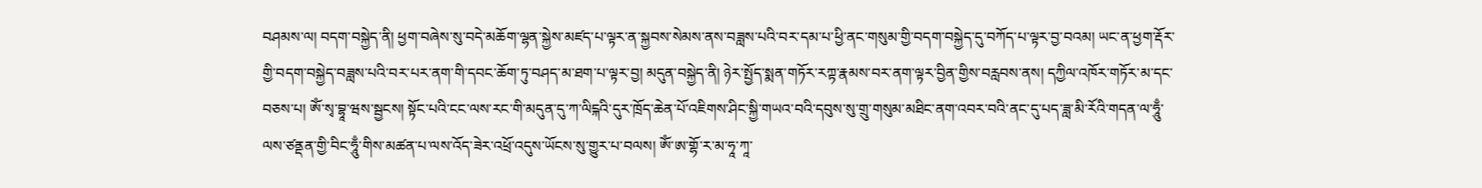བཤམས་ལ། བདག་བསྐྱེད་ནི། ཕྱག་བཞེས་སུ་བདེ་མཆོག་ལྷན་སྐྱེས་མཛད་པ་ལྟར་ན་སྐྱབས་སེམས་ནས་བཟླས་པའི་བར་དམ་པ་ཕྱི་ནང་གསུམ་གྱི་བདག་བསྐྱེད་དུ་བཀོད་པ་ལྟར་བྱ་བའམ། ཡང་ན་ཕྱག་རྡོར་གྱི་བདག་བསྐྱེད་བཟླས་པའི་བར་པར་ནག་གི་དབང་ཆོག་ཏུ་བཤད་མ་ཐག་པ་ལྟར་བྱ། མདུན་བསྐྱེད་ནི། ཉེར་སྤྱོད་སྨན་གཏོར་རཀྟ་རྣམས་བར་ནག་ལྟར་བྱིན་གྱིས་བརླབས་ནས། དཀྱིལ་འཁོར་གཏོར་མ་དང་བཅས་པ། ༀ་སྭ་བྷཱ་ཝས་སྦྱངས། སྟོང་པའི་ངང་ལས་རང་གི་མདུན་དུ་ཀ་ལིངྐའི་དུར་ཁྲོད་ཆེན་པོ་འཇིགས་ཤིང་སྐྱི་གཡའ་བའི་དབུས་སུ་གྲུ་གསུམ་མཐིང་ནག་འབར་བའི་ནང་དུ་པད་ཟླ་མི་རོའི་གདན་ལ་ཧཱུྃ་ལས་ཙནྡན་གྱི་བིང་ཧཱུྃ་གིས་མཚན་པ་ལས་འོད་ཟེར་འཕྲོ་འདུས་ཡོངས་སུ་གྱུར་པ་བལས། ༀ་ཨ་གྷོ་ར་མ་ཧཱ་ཀཱ་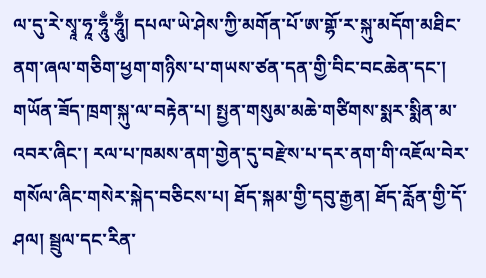ལ་དུ་རེ་སྭཱ་ཧཱ་ཧཱུྃ་ཧཱུྃ། དཔལ་ཡེ་ཤེས་ཀྱི་མགོན་པོ་ཨ་གྷོ་ར་སྐུ་མདོག་མཐིང་ནག་ཞལ་གཅིག་ཕྱག་གཉིས་པ་གཡས་ཙན་དན་གྱི་བིང་བངཆེན་དང་། གཡོན་ཟོད་ཁྲག་སྐུ་ལ་བརྟེན་པ། སྤྱན་གསུམ་མཆེ་གཙིགས་སྨར་སྨིན་མ་འབར་ཞིང་། རལ་པ་ཁམས་ནག་གྱེན་དུ་བརྫེས་པ་དར་ནག་གི་འཇོལ་བེར་གསོལ་ཞིང་གསེར་སྐེད་བཅིངས་པ། ཐོད་སྐམ་གྱི་དབུ་རྒྱན། ཐོད་རློན་གྱི་དོ་ཤལ། སྦྲུལ་དང་རིན་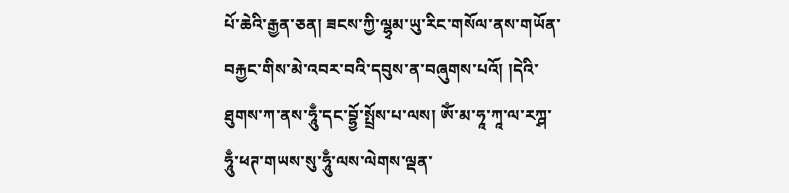པོ་ཆེའི་རྒྱན་ཅན། ཟངས་ཀྱི་ལྷྭམ་ཡུ་རིང་གསོལ་ནས་གཡོན་བརྐྱང་གིས་མེ་འབར་བའི་དབུས་ན་བཞུགས་པའོ། །དེའི་ཐུགས་ཀ་ནས་ཧཱུྃ་དང་བྷྱོ་སྤྲོས་པ་ལས། ༀ་མ་ཧཱ་ཀཱ་ལ་རཀྴ་ཧཱུྃ་ཕཊ་གཡས་སུ་ཧཱུྃ་ལས་ལེགས་ལྡན་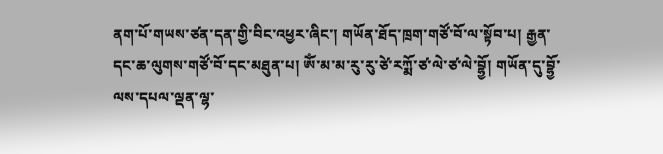ནག་པོ་གཡས་ཙན་དན་གྱི་བིང་འཕྱར་ཞིང་། གཡོན་ཐོད་ཁྲག་གཙོ་བོ་ལ་སྟོབ་པ། རྒྱན་དང་ཆ་ལུགས་གཙོ་བོ་དང་མཐུན་པ། ༀ་མ་མ་རུ་རུ་ཙེ་རཀྨོ་ཙ་ལེ་ཙ་ལེ་བྷྱོ། གཡོན་དུ་བྷྱོ་ལས་དཔལ་ལྡན་ལྷ་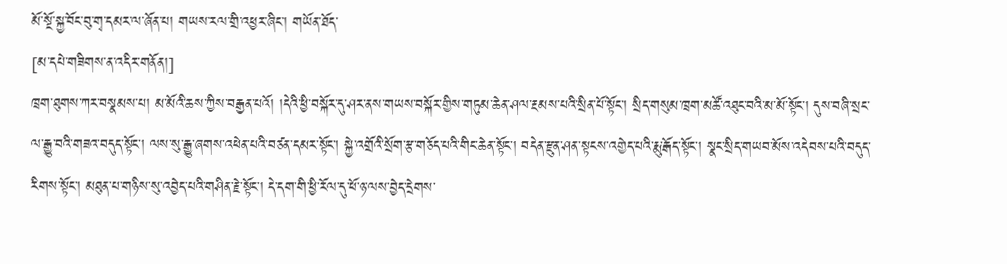མོ་སྔོ་སྐྱ་བོང་བུ་གྭ་དམར་ལ་ཞོན་པ། གཡས་རལ་གྲི་འཕྱར་ཞིང་། གཡོན་ཐོད་
[མ་དཔེ་གཟིགས་ན་འདིར་གནོན།]
ཁྲག་ཐུགས་ཀར་བསྣམས་པ། མ་མོའི་ཆས་ཀྱིས་བརྒྱན་པའོ། །དེའི་ཕྱི་བསྐོར་དུ་ཤར་ནས་གཡས་བསྐོར་གྱིས་གཏུམ་ཆེན་ཤལ་རྔམས་པའི་སྲིན་པོ་སྟོང་། སྲིད་གསུམ་ཁྲག་མཚོ་འཐུང་བའི་མ་མོ་སྟོང་། དུས་བཞི་སྲང་ལ་རྒྱུ་བའི་གཟའ་བདུད་སྟོང་། ལས་སུ་རྒྱུ་ཞགས་འཕེན་པའི་བཙན་དམར་སྟོང་། སྐྱེ་འགྲོའི་སྲོག་རྩ་གཅོད་པའི་གིང་ཆེན་སྟོང་། བདེན་རྫུན་ཤན་སྟངས་འགྱེད་པའི་རྨུ་རྒོད་སྟོང་། སྣང་སྲིད་གཡབ་མོས་འདེབས་པའི་བདུད་རིགས་སྟོང་། མཐུན་པ་གཉིས་སུ་འབྱེད་པའི་གཤིན་རྗེ་སྟོང་། དེ་དག་གི་ཕྱི་རོལ་དུ་ཕོ་ཉ་ལས་བྱེད་དྲེགས་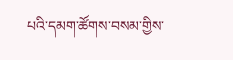པའི་དམག་ཚོགས་བསམ་གྱིས་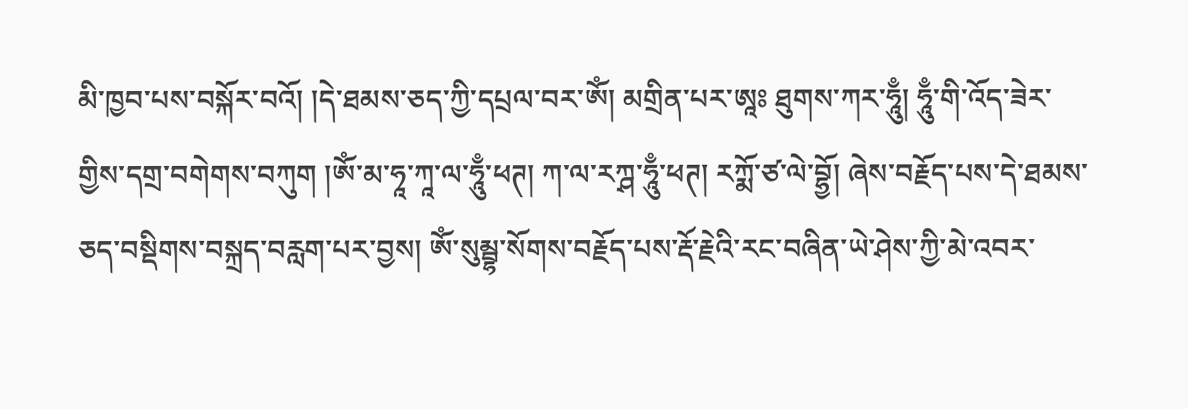མི་ཁྱབ་པས་བསྐོར་བའོ། །དེ་ཐམས་ཅད་ཀྱི་དཔྲལ་བར་ༀ། མགྲིན་པར་ཨཱཿ ཐུགས་ཀར་ཧཱུྃ། ཧཱུྃ་གི་འོད་ཟེར་གྱིས་དགྲ་བགེགས་བཀུག །ༀ་མ་ཧཱ་ཀཱ་ལ་ཧཱུྃ་ཕཊ། ཀ་ལ་རཀྴ་ཧཱུྃ་ཕཊ། རཀྨོ་ཙ་ལེ་བྷྱོ། ཞེས་བརྗོད་པས་དེ་ཐམས་ཅད་བསྡིགས་བསྐྲད་བརླག་པར་བྱས། ༀ་སུམྦྷ་སོགས་བརྗོད་པས་རྡོ་རྗེའི་རང་བཞིན་ཡེ་ཤེས་ཀྱི་མེ་འབར་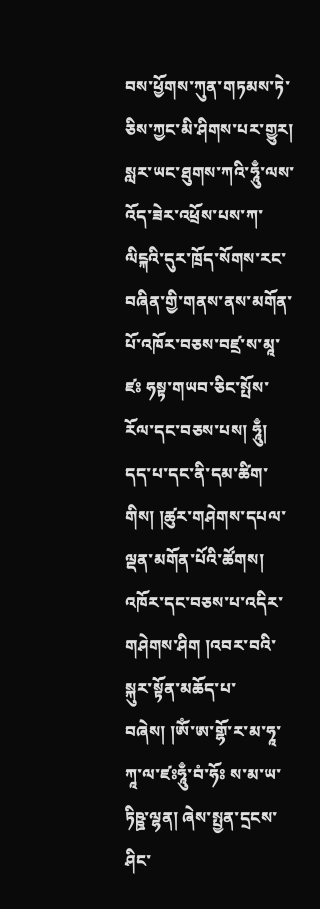བས་ཕྱོགས་ཀུན་གཏམས་ཏེ་ཅིས་ཀྱང་མི་ཤིགས་པར་གྱུར། སླར་ཡང་ཐུགས་ཀའི་ཧཱུྃ་ལས་འོད་ཟེར་འཕྲོས་པས་ཀ་ལིངྐའི་དུར་ཁྲོད་སོགས་རང་བཞིན་གྱི་གནས་ནས་མགོན་པོ་འཁོར་བཅས་བཛྲ་ས་མཱ་ཛཿ ཧསྟ་གཡབ་ཅིང་སྤོས་རོལ་དང་བཅས་པས། ཧཱུྃ། དད་པ་དང་ནི་དམ་ཚིག་གིས། །ཚུར་གཤེགས་དཔལ་ལྡན་མགོན་པོའི་ཚོགས། འཁོར་དང་བཅས་པ་འདིར་གཤེགས་ཤིག །འབར་བའི་སྐུར་སྟོན་མཆོད་པ་བཞེས། །ༀ་ཨ་གྷོ་ར་མ་ཧཱ་ཀཱ་ལ་ཛཿཧཱུྃ་བཾ་ཧོཿ ས་མ་ཡ་ཏིཥྛ་ལྷན། ཞེས་སྤྱན་དྲངས་ཤིང་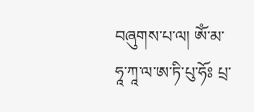བཞུགས་པ་ལ། ༀ་མ་ཧཱ་ཀཱ་ལ་ཨ་ཏི་པུ་ཧོཿ པྲ་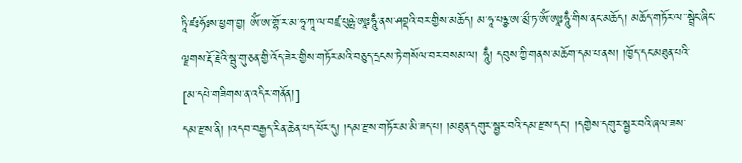ཏཱི་ཛཿཧོཿས་ཕྱག་བྱ། ༀ་ཨ་གྷོ་ར་མ་ཧཱ་ཀཱ་ལ་བཛྲ་པུཥྤེ་ཨཱཿཧཱུྃ་ནས་ཤབྡའི་བར་གྱིས་མཆོད། མ་ཧཱ་པཉྩ་ཨ་མྲྀ་ཏ་ༀ་ཨཱཿཧཱུྃ་གིས་ནང་མཆོད། མཆོད་གཏོར་ལ་་སྦྲེང་ཞིང་ལྗགས་རྡོ་རྗེའི་སྦུ་གུ་ཅན་གྱི་འོད་ཟེར་གྱིས་གཏོར་མའི་བཅུད་དྲངས་ཏེ་གསོལ་བར་བསམ་ལ། ཧཱུྃ། དབུས་ཀྱི་གནས་མཆོག་དམ་པ་ནས། །ཁྱོད་དང་མཐུན་པའི་
[མ་དཔེ་གཟིགས་ན་འདིར་གནོན།]
དམ་རྫས་ནི། །འདབ་བརྒྱད་རིན་ཆེན་པད་ཕོར་དུ། །དམ་རྫས་གཏོར་མ་མི་ཟད་པ། །མཐུན་དགུར་སྦྱར་བའི་དམ་རྫས་དང་། །དགྱེས་དགུར་སྦྱར་བའི་ཞལ་ཟས་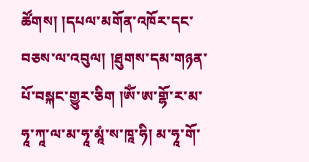ཚོགས། །དཔལ་མགོན་འཁོར་དང་བཅས་ལ་འབུལ། །ཐུགས་དམ་གཉན་པོ་བསྐང་གྱུར་ཅིག །ༀ་ཨ་གྷོ་ར་མ་ཧཱ་ཀཱ་ལ་མ་ཧཱ་མཱཾ་ས་ཁཱ་ཧི། མ་ཧཱ་གོ་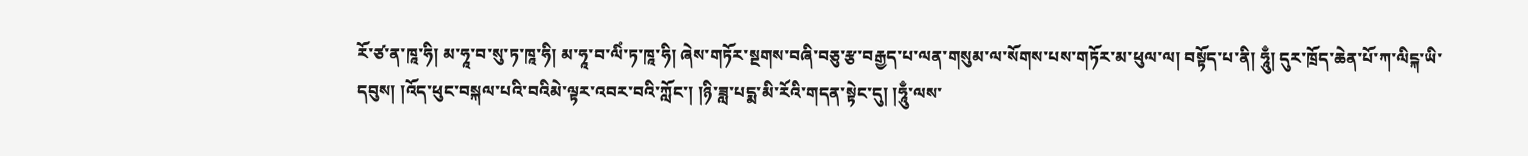རོ་ཙ་ན་ཁཱ་ཧི། མ་ཧཱ་བ་སུ་ཏ་ཁཱ་ཧི། མ་ཧཱ་བ་ལིཾ་ཏ་ཁཱ་ཧི། ཞེས་གཏོར་སྔགས་བཞི་བཅུ་རྩ་བརྒྱད་པ་ལན་གསུམ་ལ་སོགས་པས་གཏོར་མ་ཕུལ་ལ། བསྟོད་པ་ནི། ཧཱུྃ། དུར་ཁྲོད་ཆེན་པོ་ཀ་ལིངྐ་ཡི་དབུས། །འོད་ཕུང་བསྐལ་པའི་བའིམེ་ལྟར་འབར་བའི་ཀློང་། །ཉི་ཟླ་པདྨ་མི་རོའི་གདན་སྟེང་དུ། །ཧཱུྃ་ལས་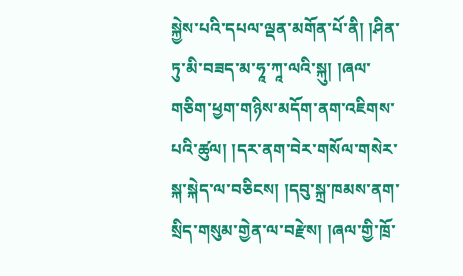སྐྱེས་པའི་དཔལ་ལྡན་མགོན་པོ་ནི། །ཤིན་ཏུ་མི་བཟད་མ་ཧཱ་ཀཱ་ལའི་སྐུ། །ཞལ་གཅིག་ཕྱག་གཉིས་མདོག་ནག་འཇིགས་པའི་ཚུལ། །དར་ནག་བེར་གསོལ་གསེར་སྐ་སྐེད་ལ་བཅིངས། །དབུ་སྐྲ་ཁམས་ནག་སྲིད་གསུམ་གྱེན་ལ་བརྫེས། །ཞལ་གྱི་ཁྲོ་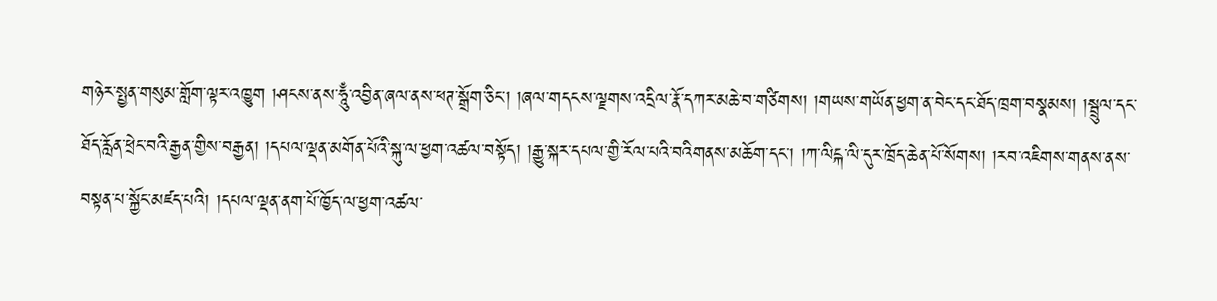གཉེར་སྤྱན་གསུམ་གློག་ལྟར་འཁྱུག །ཤངས་ནས་ཧཱུྃ་འབྱིན་ཞལ་ནས་ཕཊ་སྒྲོག་ཅིང་། །ཞལ་གདངས་ལྗགས་འདྲིལ་རྣོ་དཀར་མཆེ་བ་གཙིགས། །གཡས་གཡོན་ཕྱག་ན་བེང་དང་ཐོད་ཁྲག་བསྣམས། །སྦྲུལ་དང་ཐོད་རློན་ཕྲེང་བའི་རྒྱན་གྱིས་བརྒྱན། །དཔལ་ལྡན་མགོན་པོའི་སྐུ་ལ་ཕྱག་འཚལ་བསྟོད། །རྒྱུ་སྐར་དཔལ་གྱི་རོལ་པའི་བའིགནས་མཆོག་དང་། །ཀ་ལིངྐ་ལི་དུར་ཁྲོད་ཆེན་པོ་སོགས། །རབ་འཇིགས་གནས་ནས་བསྟན་པ་སྐྱོང་མཛད་པའི། །དཔལ་ལྡན་ནག་པོ་ཁྱོད་ལ་ཕྱག་འཚལ་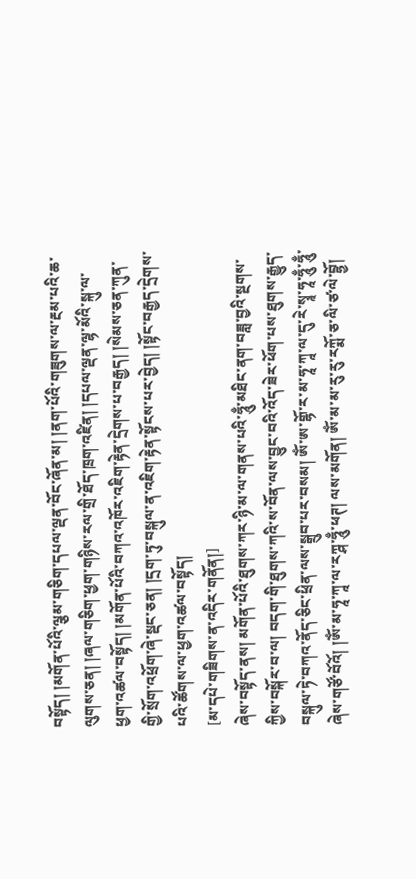བསྟོད། །མགོན་པོའི་ལྕམ་གཅིག་དཔལ་ལྡན་བོང་ཞོན་མ། །ནག་པོའི་གཟུགས་ལ་རྔམ་པའི་ཆ་ལུགས་ཅན། །ཞལ་གཅིག་ཕྱག་གཉིས་རལ་གྲི་ཐོད་ཁྲག་འཛིན། །དཔལ་ལྡན་ལྷ་མོའི་སྐུ་ལ་ཕྱག་འཚལ་བསྟོད། །མགོན་པོའི་བཀའ་འཁོར་འཇིག་རྟེན་དྲེགས་པ་བརྒྱད། །སེམས་ཅན་ཀུན་གྱི་སྲོག་འཕྲོག་ཞེ་སྡང་ཅན། །དྲག་ཏུ་བསྐུལ་ན་འཇིག་རྟེན་སྟོངས་པར་བྱེད། །སྟོང་བརྒྱད་དྲེགས་པའི་ཚོགས་ལ་ཕྱག་འཚལ་བསྟོད།
[མ་དཔེ་གཟིགས་ན་འདིར་གནོན།]
ཞེས་བསྟོད་ནས། མགོན་པོའི་ཐུགས་ཀར་ཉི་མ་ལ་གནས་པའི་ཧཱུྃ་མཐིང་ནག་བཟླ་བྱའི་སྔགས་ཀྱིས་བསྐོར་བ་ལ། བདག་གི་ཐུགས་ཀའི་ས་བོན་ལས་བྱུང་བའི་འོད་ཟེར་ཕོག་པས་ཐུགས་རྒྱུད་བསྐུལ་ཏེ་བཀའ་ནོད་ཅིང་ཕྲིན་ལས་སྒྲུབ་པར་བསམ། ༀ་ཨ་གྷོ་ར་མ་ཧཱ་ཀཱ་ལ་དུ་རེ་སྭཱ་ཧཱ་ཧཱུྃ་ཧཱུྃ་ཞེས་གཙོ་བོའོ། །ༀ་མ་ཧཱ་ཀཱ་ལ་རཀྴ་ཧཱུྃ་ཕཊ། ལས་མགོན། ༀ་མ་མ་རུ་རུ་རཀྨོ་ཅ་ལི་ཙ་ལེ་བྷྱོ།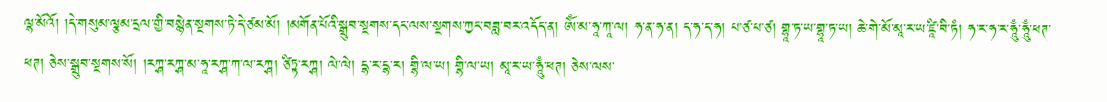ལྷ་མོའོ། །དེ་གསུམ་ལྕམ་དྲལ་གྱི་བསྙེན་སྔགས་ཏེ་དེ་ཙམ་མོ། །མགོན་པོའི་སྒྲུབ་སྔགས་དང་ལས་སྔགས་ཀྱང་བཟླ་བར་འདོད་ན། ༀ་མ་ཧཱ་ཀཱ་ལ། ཧ་ན་ཧ་ན། ད་ཧ་ད་ཧ། པ་ཙ་པ་ཙ། གྷཱ་ཏ་ཡ་གྷཱ་ཏ་ཡ། ཆེ་གེ་མོ་མཱ་ར་ཡ་ཛཱི་བི་ཏཾ། ཧ་ར་ཧ་ར་ཧཱུྃ་ཧཱུྃ་ཕཊ་ཕཊ། ཅེས་སྒྲུབ་སྔགས་སོ། །རཀྴ་རཀྴ་མ་ཧཱ་རཀྴ་ཀ་ལ་རཀྴ། ཙིཏྟ་རཀྴ། ལེ་ལེ། དྷ་ར་དྷ་ར། གྷི་ལ་ཡ། གྷི་ལ་ཡ། མཱ་ར་ཡ་ཧཱུྃ་ཕཊ། ཅེས་ལས་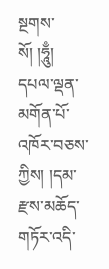སྔགས་སོ། །ཧཱུྃ། དཔལ་ལྡན་མགོན་པོ་འཁོར་བཅས་ཀྱིས། །དམ་རྫས་མཆོད་གཏོར་འདི་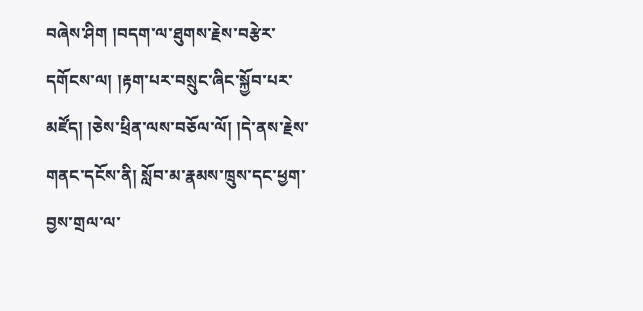བཞེས་ཤིག །བདག་ལ་ཐུགས་རྗེས་བརྩེར་དགོངས་ལ། །རྟག་པར་བསྲུང་ཞིང་སྐྱོབ་པར་མཛོད། །ཅེས་ཕྲིན་ལས་བཅོལ་ལོ། །དེ་ནས་རྗེས་གནང་དངོས་ནི། སློབ་མ་རྣམས་ཁྲུས་དང་ཕྱག་བྱས་གྲལ་ལ་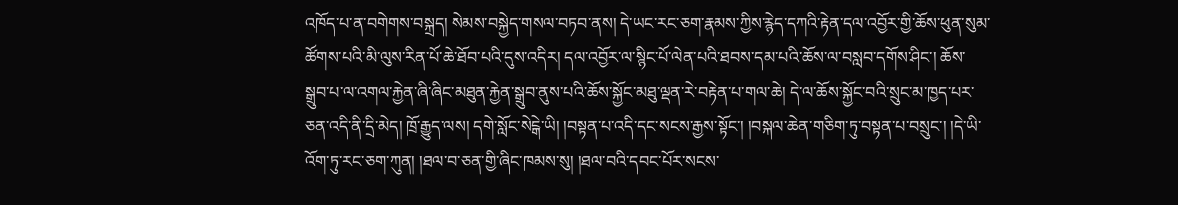འཁོད་པ་ན་བགེགས་བསྐྲད། སེམས་བསྐྱེད་གསལ་བཏབ་ནས། དེ་ཡང་རང་ཅག་རྣམས་ཀྱིས་རྙེད་དཀའི་རྟེན་དལ་འབྱོར་གྱི་ཆོས་ཕུན་སུམ་ཚོགས་པའི་མི་ལུས་རིན་པོ་ཆེ་ཐོབ་པའི་དུས་འདིར། དལ་འབྱོར་ལ་སྙིང་པོ་ལེན་པའི་ཐབས་དམ་པའི་ཆོས་ལ་བསླབ་དགོས་ཤིང་། ཆོས་སྒྲུབ་པ་ལ་འགལ་རྐྱེན་ཞི་ཞིང་མཐུན་རྐྱེན་སྒྲུབ་ནུས་པའི་ཆོས་སྐྱོང་མཐུ་ལྡན་རེ་བརྟེན་པ་གལ་ཆེ། དེ་ལ་ཆོས་སྐྱོང་བའི་སྲུང་མ་ཁྱད་པར་ཅན་འདི་ནི་དྲི་མེད། ཁྲོ་རྒྱུད་ལས། དགེ་སློང་སེངྒེ་ཡི། །བསྟན་པ་འདི་དང་སངས་རྒྱས་སྟོང་། །བསྐལ་ཆེན་གཅིག་ཏུ་བསྟན་པ་བསྲུང་། །དེ་ཡི་འོག་ཏུ་རང་ཅག་ཀུན། །ཐལ་བ་ཅན་གྱི་ཞིང་ཁམས་སུ། །ཐལ་བའི་དབང་པོར་སངས་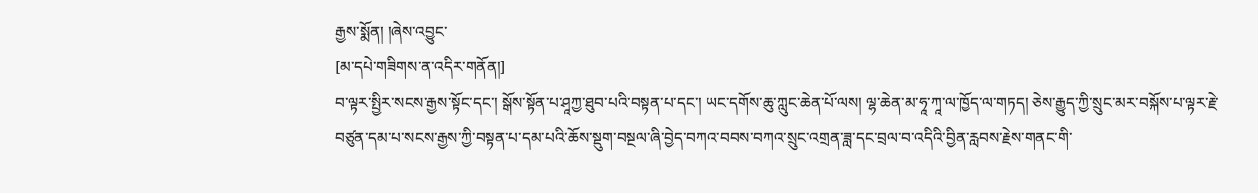རྒྱས་སྨོན། །ཞེས་འབྱུང་
[མ་དཔེ་གཟིགས་ན་འདིར་གནོན།]
བ་ལྟར་སྤྱིར་སངས་རྒྱས་སྟོང་དང་། སྒོས་སྟོན་པ་ཤཱཀྱ་ཐུབ་པའི་བསྟན་པ་དང་། ཡང་དགོས་ཆུ་ཀླུང་ཆེན་པོ་ལས། ལྷ་ཆེན་མ་ཧཱ་ཀཱ་ལ་ཁྱོད་ལ་གཏད། ཅེས་རྒྱུད་ཀྱི་སྲུང་མར་བསྐོས་པ་ལྟར་རྗེ་བཙུན་དམ་པ་སངས་རྒྱས་ཀྱི་བསྟན་པ་དམ་པའི་ཆོས་སྡུག་བསྔལ་ཞི་བྱེད་བཀའ་བབས་བཀའ་སྲུང་འགྲན་ཟླ་དང་བྲལ་བ་འདིའི་བྱིན་རླབས་རྗེས་གནང་གི་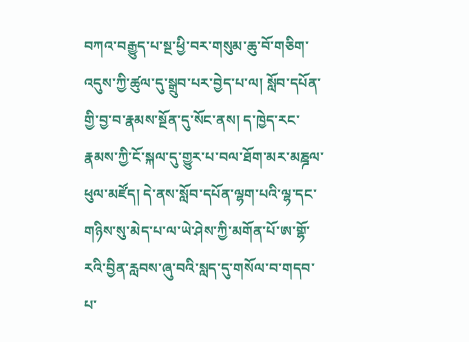བཀའ་བརྒྱུད་པ་སྔ་ཕྱི་བར་གསུམ་ཆུ་བོ་གཅིག་འདུས་ཀྱི་ཚུལ་དུ་སྒྲུབ་པར་བྱེད་པ་ལ། སློབ་དཔོན་གྱི་བྱ་བ་རྣམས་སྔོན་དུ་སོང་ནས། ད་ཁྱེད་རང་རྣམས་ཀྱི་ངོ་སྐལ་དུ་གྱུར་པ་བལ་ཐོག་མར་མཎྜལ་ཕུལ་མཛོད། དེ་ནས་སློབ་དཔོན་ལྷག་པའི་ལྷ་དང་གཉིས་སུ་མེད་པ་ལ་ཡེ་ཤེས་ཀྱི་མགོན་པོ་ཨ་གྷོ་རའི་བྱིན་རླབས་ཞུ་བའི་སླད་དུ་གསོལ་བ་གདབ་པ་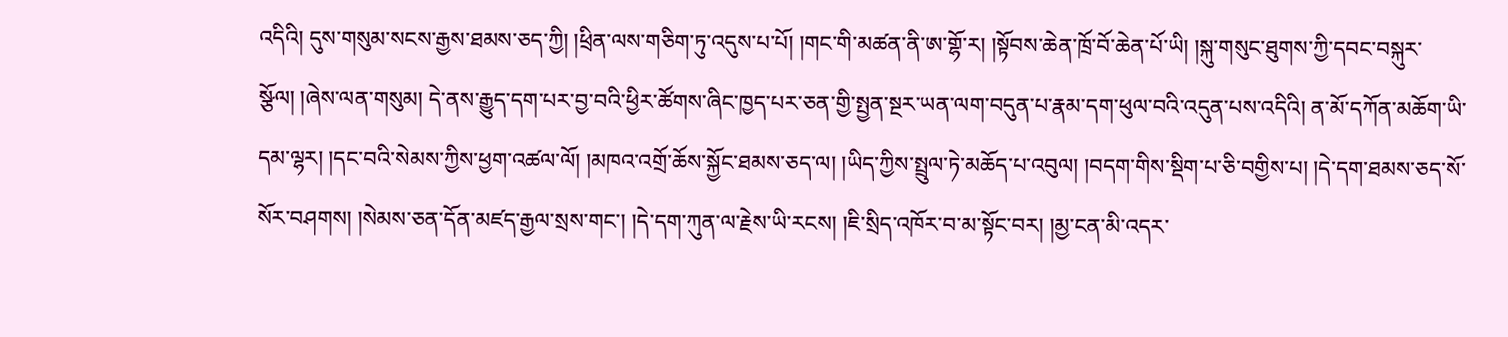འདིའི། དུས་གསུམ་སངས་རྒྱས་ཐམས་ཅད་ཀྱི། །ཕྲིན་ལས་གཅིག་ཏུ་འདུས་པ་པོ། །གང་གི་མཚན་ནི་ཨ་གྷོ་ར། །སྟོབས་ཆེན་ཁྲོ་བོ་ཆེན་པོ་ཡི། །སྐུ་གསུང་ཐུགས་ཀྱི་དབང་བསྐུར་སྩོལ། །ཞེས་ལན་གསུམ། དེ་ནས་རྒྱུད་དག་པར་བྱ་བའི་ཕྱིར་ཚོགས་ཞིང་ཁྱད་པར་ཅན་གྱི་སྤྱན་སྔར་ཡན་ལག་བདུན་པ་རྣམ་དག་ཕུལ་བའི་འདུན་པས་འདིའི། ན་མོ་དཀོན་མཆོག་ཡི་དམ་ལྷར། །དང་བའི་སེམས་ཀྱིས་ཕྱག་འཚལ་ལོ། །མཁའ་འགྲོ་ཆོས་སྐྱོང་ཐམས་ཅད་ལ། །ཡིད་ཀྱིས་སྤྲུལ་ཏེ་མཆོད་པ་འབུལ། །བདག་གིས་སྡིག་པ་ཅི་བགྱིས་པ། །དེ་དག་ཐམས་ཅད་སོ་སོར་བཤགས། །སེམས་ཅན་དོན་མཛད་རྒྱལ་སྲས་གང་། །དེ་དག་ཀུན་ལ་རྗེས་ཡི་རངས། །ཇི་སྲིད་འཁོར་བ་མ་སྟོང་བར། །མྱ་ངན་མི་འདར་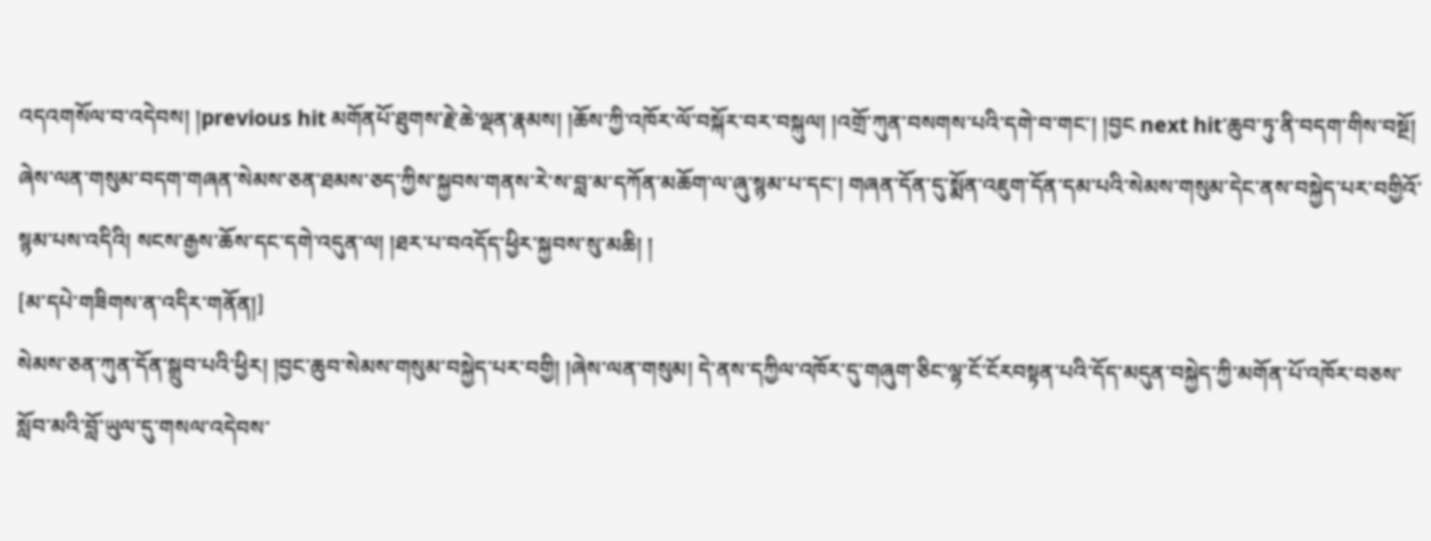འདའགསོལ་བ་འདེབས། །previous hit མགོནཔོ་ཐུགས་རྗེ་ཆེ་ལྡན་རྣམས། །ཆོས་ཀྱི་འཁོར་ལོ་བསྐོར་བར་བསྐུལ། །འགྲོ་ཀུན་བསགས་པའི་དགེ་བ་གང་། །བྱང next hit་ཆུབ་ཏུ་ནི་བདག་གིས་བསྔོ། ཞེས་ལན་གསུམ་བདག་གཞན་སེམས་ཅན་ཐམས་ཅད་ཀྱིས་སྐྱབས་གནས་རེ་ས་བླ་མ་དཀོན་མཆོག་ལ་ཞུ་སྙམ་པ་དང་། གཞན་དོན་དུ་སྨོན་འཇུག་དོན་དམ་པའི་སེམས་གསུམ་དེང་ནས་བསྐྱེད་པར་བགྱིའོ་སྙམ་པས་འདིའི། སངས་རྒྱས་ཆོས་དང་དགེ་འདུན་ལ། །ཐར་པ་བའདོད་ཕྱིར་སྐྱབས་སུ་མཆི། །
[མ་དཔེ་གཟིགས་ན་འདིར་གནོན།]
སེམས་ཅན་ཀུན་དོན་སྒྲུབ་པའི་ཕྱིར། །བྱང་ཆུབ་སེམས་གསུམ་བསྐྱེད་པར་བགྱི། །ཞེས་ལན་གསུམ། དེ་ནས་དཀྱིལ་འཁོར་དུ་གཞུག་ཅིང་ལྷ་ངོ་ངོརབསྟན་པའི་དོད་མདུན་བསྐྱེད་ཀྱི་མགོན་པོ་འཁོར་བཅས་སློབ་མའི་བློ་ཡུལ་དུ་གསལ་འདེབས་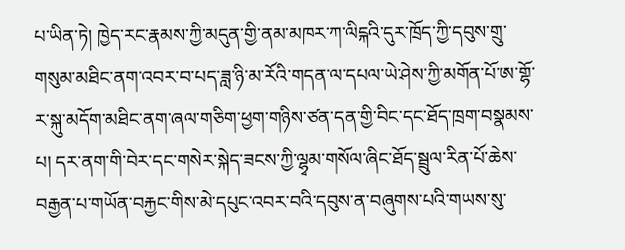པ་ཡིན་ཏེ། ཁྱེད་རང་རྣམས་ཀྱི་མདུན་གྱི་ནམ་མཁར་ཀ་ལིངྐའི་དུར་ཁྲོད་ཀྱི་དབུས་གྲུ་གསུམ་མཐིང་ནག་འབར་བ་པད་ཟླ་ཉི་མ་རོའི་གདན་ལ་དཔལ་ཡེ་ཤེས་ཀྱི་མགོན་པོ་ཨ་གྷོ་ར་སྐུ་མདོག་མཐིང་ནག་ཞལ་གཅིག་ཕྱག་གཉིས་ཙན་དན་གྱི་བིང་དང་ཐོད་ཁྲག་བསྣམས་པ། དར་ནག་གི་བེར་དང་གསེར་སྐེད་ཟངས་ཀྱི་ལྷྭམ་གསོལ་ཞིང་ཐོད་སྦྲུལ་རིན་པོ་ཆེས་བརྒྱན་པ་གཡོན་བརྐྱང་གིས་མེ་དཔུང་འབར་བའི་དབུས་ན་བཞུགས་པའི་གཡས་སུ་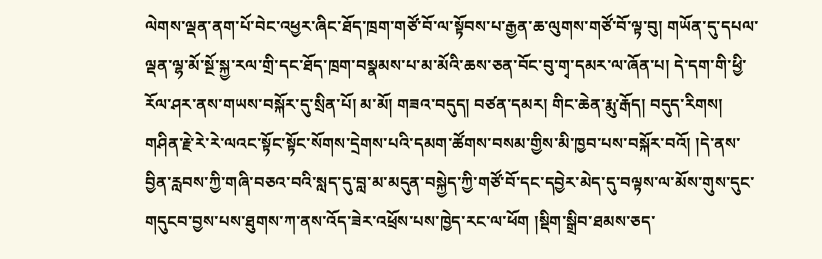ལེགས་ལྡན་ནག་པོ་བེང་འཕྱར་ཞིང་ཐོད་ཁྲག་གཙོ་བོ་ལ་སྟོབས་པ་རྒྱན་ཆ་ལུགས་གཙོ་བོ་ལྟ་བུ། གཡོན་དུ་དཔལ་ལྡན་ལྷ་མོ་སྔོ་སྐྱ་རལ་གྲི་དང་ཐོད་ཁྲག་བསྣམས་པ་མ་མོའི་ཆས་ཅན་བོང་བུ་གྭ་དམར་ལ་ཞོན་པ། དེ་དག་གི་ཕྱི་རོལ་ཤར་ནས་གཡས་བསྐོར་དུ་སྲིན་པོ། མ་མོ། གཟའ་བདུད། བཙན་དམར། གིང་ཆེན་རྨུ་རྒོད། བདུད་རིགས། གཤིན་རྗེ་རེ་རེ་ལའང་སྟོང་སྟོང་སོགས་དྲེགས་པའི་དམག་ཚོགས་བསམ་གྱིས་མི་ཁྱབ་པས་བསྐོར་བའོ། །དེ་ནས་བྱིན་རླབས་ཀྱི་གཞི་བཅའ་བའི་སླད་དུ་བླ་མ་མདུན་བསྐྱེད་ཀྱི་གཙོ་བོ་དང་དབྱེར་མེད་དུ་བལྟས་ལ་མོས་གུས་དུང་གདུངབ་བྱས་པས་ཐུགས་ཀ་ནས་འོད་ཟེར་འཕྲོས་པས་ཁྱེད་རང་ལ་ཕོག །སྡིག་སྒྲིབ་ཐམས་ཅད་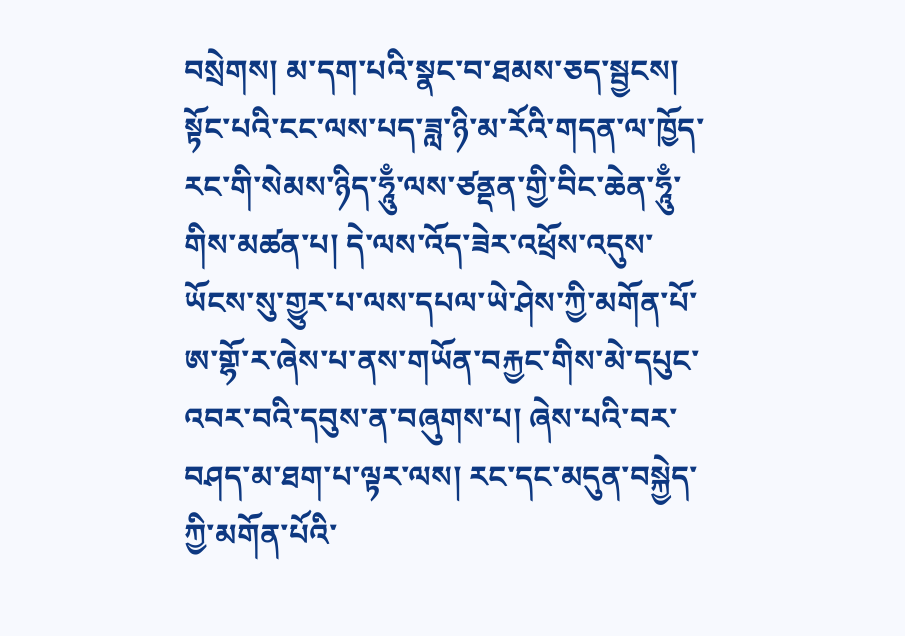བསྲེགས། མ་དག་པའི་སྣང་བ་ཐམས་ཅད་སྦྱངས། སྟོང་པའི་ངང་ལས་པད་ཟླ་ཉི་མ་རོའི་གདན་ལ་ཁྱོད་རང་གི་སེམས་ཉིད་ཧཱུྃ་ལས་ཙནྡན་གྱི་བིང་ཆེན་ཧཱུྃ་གིས་མཚན་པ། དེ་ལས་འོད་ཟེར་འཕྲོས་འདུས་ཡོངས་སུ་གྱུར་པ་ལས་དཔལ་ཡེ་ཤེས་ཀྱི་མགོན་པོ་ཨ་གྷོ་ར་ཞེས་པ་ནས་གཡོན་བརྐྱང་གིས་མེ་དཔུང་འབར་བའི་དབུས་ན་བཞུགས་པ། ཞེས་པའི་བར་བཤད་མ་ཐག་པ་ལྟར་ལས། རང་དང་མདུན་བསྐྱེད་ཀྱི་མགོན་པོའི་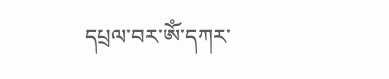དཔྲལ་བར་ༀ་དཀར་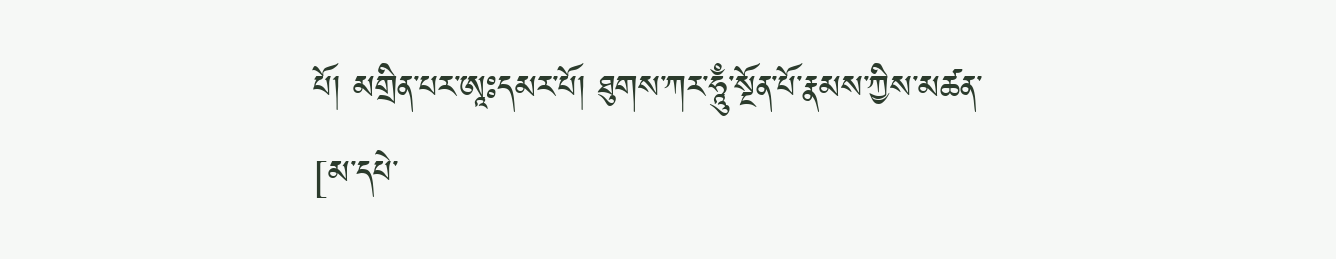པོ། མགྲིན་པར་ཨཱཿདམར་པོ། ཐུགས་ཀར་ཧཱུྃ་སྔོན་པོ་རྣམས་ཀྱིས་མཚན་
[མ་དཔེ་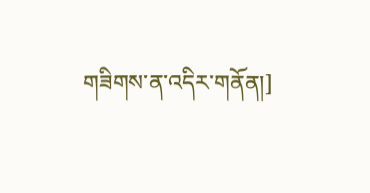གཟིགས་ན་འདིར་གནོན།]